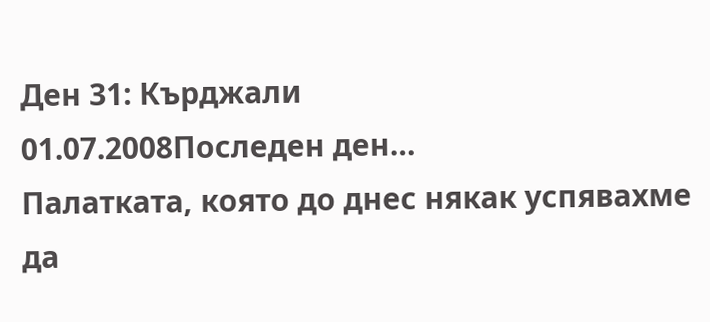Ден 31: Кърджали
01.07.2008Последен ден…
Палатката, която до днес някак успявахме да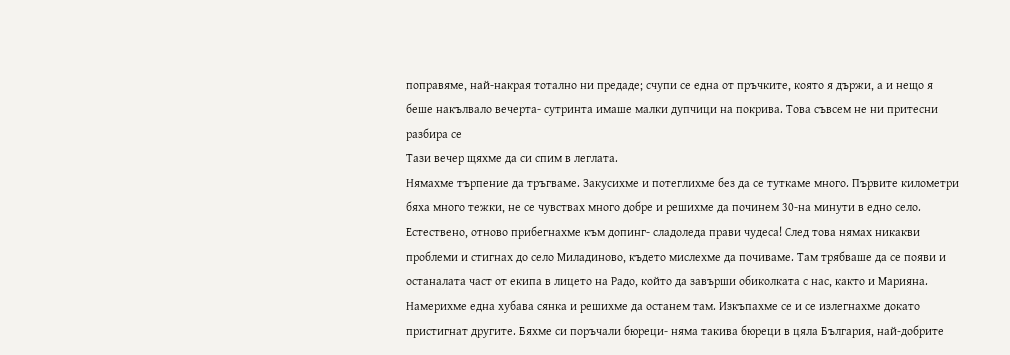поправяме, най-накрая тотално ни предаде; счупи се една от пръчките, която я държи, а и нещо я беше накълвало вечерта- сутринта имаше малки дупчици на покрива. Това съвсем не ни притесни разбира се
Тази вечер щяхме да си спим в леглата.
Нямахме търпение да тръгваме. Закусихме и потеглихме без да се туткаме много. Първите километри бяха много тежки, не се чувствах много добре и решихме да починем 30-на минути в едно село. Естествено, отново прибегнахме към допинг- сладоледа прави чудеса! След това нямах никакви проблеми и стигнах до село Миладиново, където мислехме да почиваме. Там трябваше да се появи и останалата част от екипа в лицето на Радо, който да завърши обиколката с нас, както и Марияна.
Намерихме една хубава сянка и решихме да останем там. Изкъпахме се и се излегнахме докато пристигнат другите. Бяхме си поръчали бюреци- няма такива бюреци в цяла България, най-добрите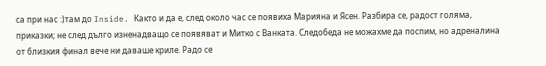са при нас :)там до Inside. Както и да е, след около час се появиха Марияна и Ясен. Разбира се, радост голяма, приказки; не след дълго изненадващо се появяват и Митко с Ванката. Следобеда не можахме да поспим, но адреналина от близкия финал вече ни даваше криле. Радо се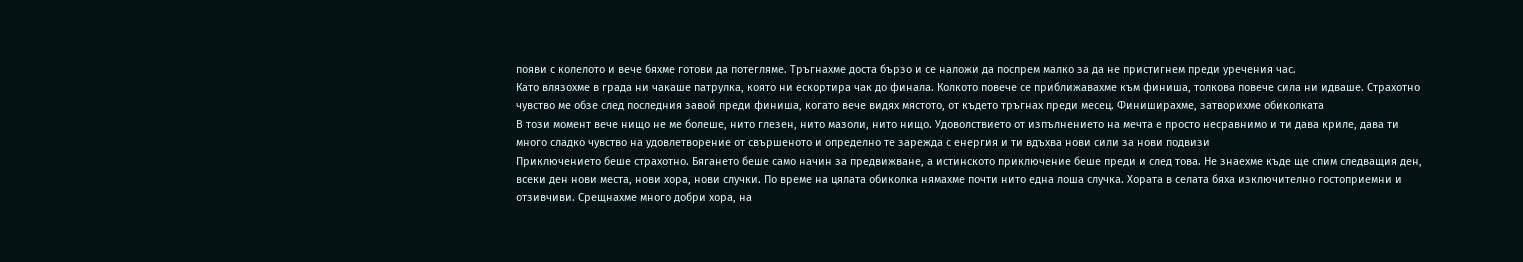появи с колелото и вече бяхме готови да потегляме. Тръгнахме доста бързо и се наложи да поспрем малко за да не пристигнем преди уречения час.
Като влязохме в града ни чакаше патрулка, която ни ескортира чак до финала. Колкото повече се приближавахме към финиша, толкова повече сила ни идваше. Страхотно чувство ме обзе след последния завой преди финиша, когато вече видях мястото, от където тръгнах преди месец. Финиширахме, затворихме обиколката
В този момент вече нищо не ме болеше, нито глезен, нито мазоли, нито нищо. Удоволствието от изпълнението на мечта е просто несравнимо и ти дава криле, дава ти много сладко чувство на удовлетворение от свършеното и определно те зарежда с енергия и ти вдъхва нови сили за нови подвизи
Приключението беше страхотно. Бягането беше само начин за предвижване, а истинското приключение беше преди и след това. Не знаехме къде ще спим следващия ден, всеки ден нови места, нови хора, нови случки. По време на цялата обиколка нямахме почти нито една лоша случка. Xората в селата бяха изключително гостоприемни и отзивчиви. Срещнахме много добри хора, на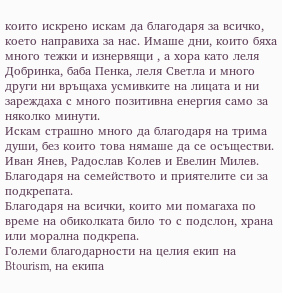които искрено искам да благодаря за всичко, което направиха за нас. Имаше дни, които бяха много тежки и изнервящи , а хора като леля Добринка, баба Пенка, леля Светла и много други ни връщаха усмивките на лицата и ни зареждаха с много позитивна енергия само за няколко минути.
Искам страшно много да благодаря на трима души, без които това нямаше да се осъществи. Иван Янев, Радослав Колев и Евелин Милев.
Благодаря на семейството и приятелите си за подкрепата.
Благодаря на всички, които ми помагаха по време на обиколката било то с подслон, храна или морална подкрепа.
Големи благодарности на целия екип на Btourism, на екипа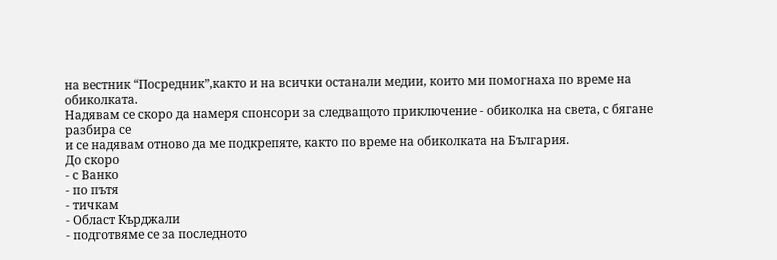на вестник “Посредник”,както и на всички останали медии, които ми помогнаха по време на обиколката.
Надявам се скоро да намеря спонсори за следващото приключение - обиколка на света, с бягане разбира се
и се надявам отново да ме подкрепяте, както по време на обиколката на България.
До скоро
- с Ванко
- по пътя
- тичкам
- Област Кърджали
- подготвяме се за последното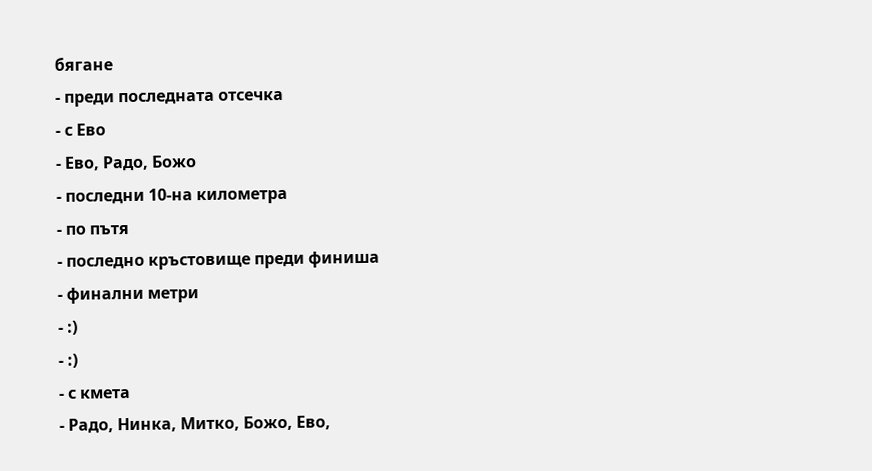бягане
- преди последната отсечка
- с Ево
- Ево, Радо, Божо
- последни 10-на километра
- по пътя
- последно кръстовище преди финиша
- финални метри
- :)
- :)
- с кмета
- Радо, Нинка, Митко, Божо, Ево,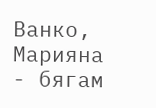Ванко, Марияна
- бягам